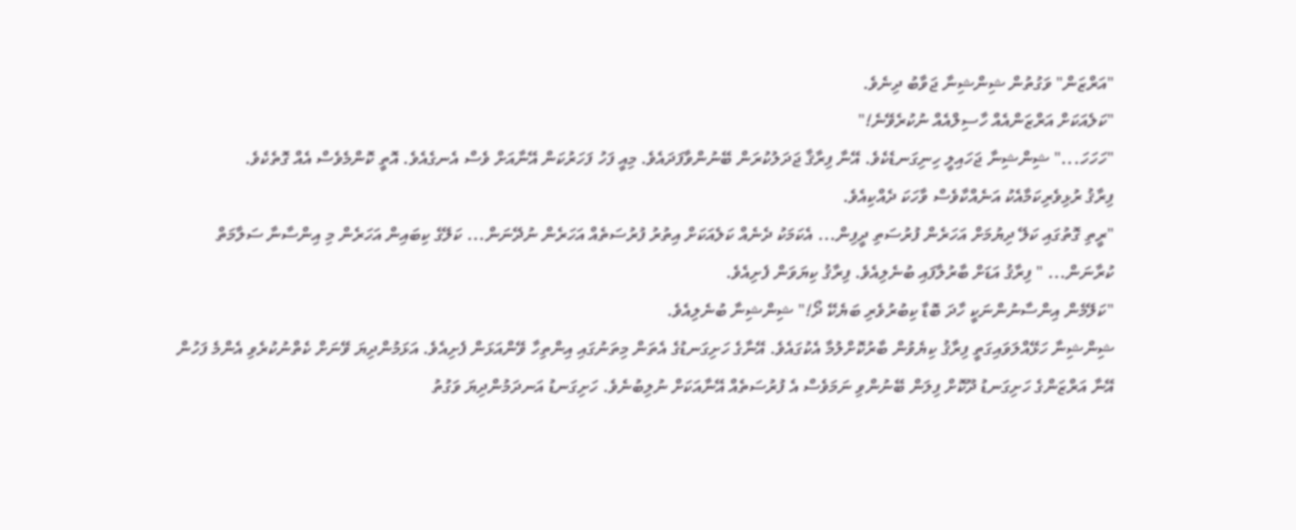"އަރްޒަން" ވަގުތުން ޝިންޝިނާ ޖަވާބު ދިނެވެ.
"ކަލެއަކަށް އަރްޒަންއެއް ހާސިލްއެއް ނުކުރެވޭނެ!"
"ހަހަހަ..." ޝިންޝިނާ ޖަހައިލީ ހިނިގަނޑެކެވެ. އޭނާ ފިރާޤާ ޖަދަލުކުރަން ބޭނުންވާފަދައެވެ. މިއީ ފަހު ފަހަރުކަން އޭނާއަށް ވެސް އެނގެއެވެ. އޮތީ ކޮންމެވެސް އެއް ގޮތެކެވެ.
ފިރާޤު ރުޅިވެރިކަމާއެކު އަނެއްކާވެސް ވާހަކަ ދެއްކިއެވެ.
"ރީތި ގޮތުގައި ކަލޭ ދިޔުމަށް އަހަރެން ފުރުސަތި ދީފިން... އެކަމަކު ދެނެއް ކަލެއަކަށް އިތުރު ފުރުސަތެއް އަހަރެން ނުދޭނަން... ކަލޭގެ ކިބައިން އަހަރެން މި އިންސާނާ ސަލާމަތް ކުރާނަން... " ފިރާޤު އަޑަށް ބާރުލާފައި ބުނެލިއެވެ. ފިރާޤު ކިޔަވަން ފެށިއެވެ.
"ކަލޭމެން އިންސާނުންނަކީ ހާދަ ބޮޑާ ކިބުރުވެރި ބަޔެކޭ ދޯ!" ޝިންޝިނާ ބުނެލިއެވެ.
ޝިންޝިނާ ހަޅޭއްލަވައިގަތީ ފިރާޤު ކިޔެވުން ބާރުކޮށްލުމާ އެކުގައެވެ. އޭނާގެ ހަށިގަނޑުގެ އެތަން މިތަނުގައި އިންތިހާ ވޭންއަޅަން ފެށިއެވެ. އަޅަމުންދިޔަ ވޭނަށް ކެތްނުކުރެވި އެންމެ ފަހުން އޭނާ އަރްޒަންގެ ހަށިގަނޑު ދޫކޮށް ފިލަން ބޭނުންވި ނަމަވެސް އެ ފުރުސަތެއް އޭނާއަކަށް ނުލިބުނެވެ. ހަށިގަނޑު އަނދަމުންދިޔަ ވަގުތު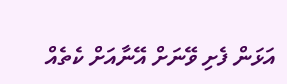އަޅަން ފެށި ވޭނަށް އޭނާއަށް ކެތެއް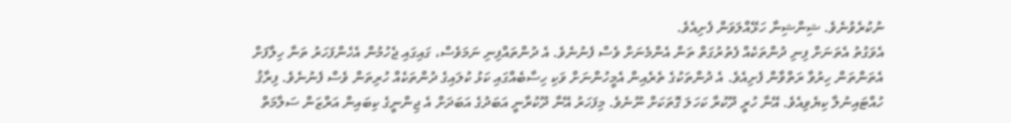ނުކުރެވުނެވެ. ޝިންޝިނާ ހަޅޭއްލަވަން ފެށިއެވެ.
އެވަގުތު އެތަނަށް ފިނި ދުންތަކެއް ފެތުރުގަތް ތަން އެންމެނަށް ވެސް ފެނުނެވެ. އެ ދުންތައްފިނި ނަމަވެސް، ގައިގައި ޖެހުމުން އެހެންފަހަރު ތަނާ ހިލާފަށް އެތަންތަން ހިރުވާ ރަތްވާން ފެށިއެވެ. އެ ދުންތަކުގެ ތެރެއިން އެމީހުންނަށް ވަކި ހިސާބެއްގައި ކަޅު ކުލައިގެ ދުންތަކެއް ހުރިތަން ވެސް ފެނުނެވެ. ފިރާޤު ހުއްޓައިނުލާ ކިޔެވިއެވެ. އޭނާ ހުރީ ދޫކުރާ ކަހަލަ ގޮތަކަށް ނޫނެވެ. މިފަހަރު އޭނާ ދޫކުރާނީ އަބަދުގެ އަބަދަށް އެ ޖިންނީގެ ކިބައިން އަރްޒަން ސަލާމަތް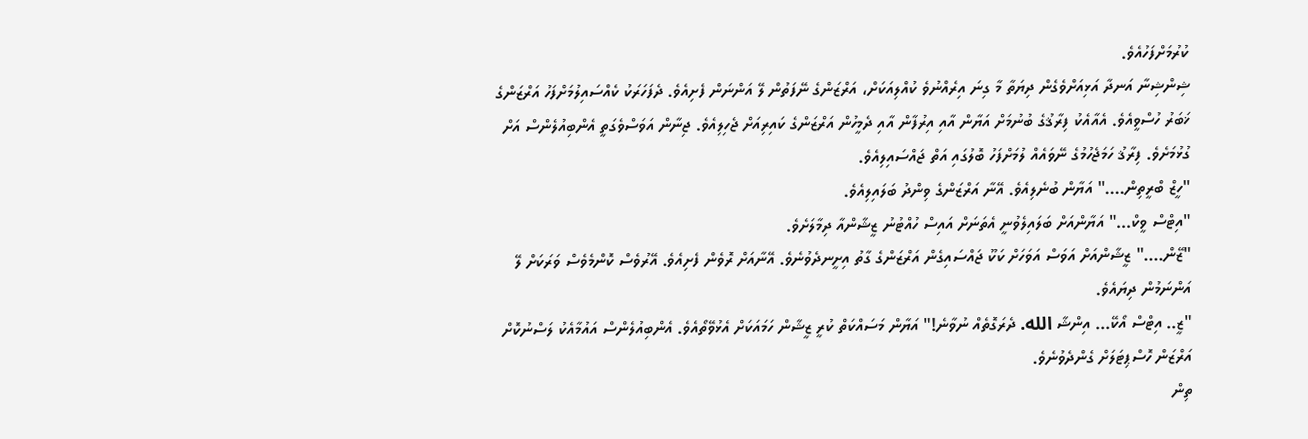ކުރުމަށްފަހުއެވެ.
ޝިންޝިނާ އަނދާ އަޅިއަށްވެގެން ދިޔަތާ މާ ގިނަ އިރެއްނުވެ ކުއްލިއަކަށް، އަރްޒަންގެ ނޭފަތުން ލޭ އަންނަން ފެށިއެވެ. ދެފަހަރަކު ކެއްސައިލުމަށްފަހު އަރްޒަންގެ ޚަބަރު ހުސްވީއެވެ. އެއާއެކު ފިރާޤުގެ ބުނުމަށް އަޔާން އާއި އިރުފާން އާއި ދެމީހުން އަރްޒަންގެ ކައިރިއަށް ޖެހިލިއެވެ. ޖިނާން އަވަސްވެގަތީ އެންބިއުލެންސް އަށް ގުޅުމަށެވެ. ފިރާޤު ހަމަޖެހުމުގެ ނޭވައެއް ލުމަށްފަހު ބޮލުގައި އަތް ޖައްސައިލިއެވެ.
"ހީޒް ބްރީތިން...." އަޔާން ބުނެލިއެވެ. އޭނާ އަރްޒަންގެ ވިންދު ބަލައިލިއެވެ.
"އިޓްސް ވީކް..." އަޔާންއަށް ބަލައިލެވުނީ އެތަނަށް އައިސް ހުއްޓުނު ޒީޝާންއާ ދިމާލަށެވެ.
"ޒޭން...." ޒީޝާންއަށް އަވަސް އަވަހަށް ކަކޫ ޖައްސައިގެން އަރްޒަންގެ ގާތު އިށީނދެވުނެވެ. އޭނާއަށް ރޮވެން ފެށިއެވެ. އޭރުވެސް ކޮންމެވެސް ވަރަކަށް ލޭ އަންނަމުން ދިޔައެވެ.
"ޒީ.. އިޓްސް އޯކޭ... އިންޝާ الله. ދެރަގޮތެއް ނުވާނެ!" އަޔާން މަސައްކަތް ކުރީ ޒީޝާން ހަމައަކަށް އެޅުވޭތޯއެވެ. އެންބިއުލެންސް އައުމާއެކު ލަސްނުކޮށް އަރްޒަން ހޮސްޕިޓަލަށް ގެންދެވުނެވެ.
ތިން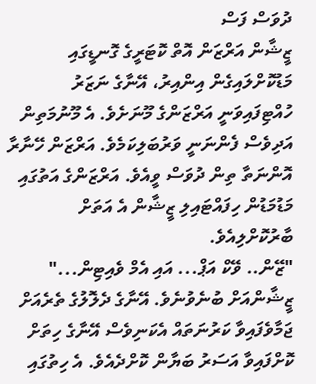ދުވަސް ފަސް
ޒީޝާން އަރްޒަން އޮތް ކޮޓަރީގެ ގޮނޑީގައި މަޑުކޮށްލައިގެން އިންއިރު، އޭނާގެ ނަޒަރު ހުއްޓިފައިވަނީ އަރްޒަންގެ މޫނަށެވެ. އެ މޫނުމަތިން އަދިވެސް ފެންނަނީ ވަރުބަލިކަމެވެ. އަރްޒަން ހޭނާރާ އޮންނަތާ ތިން ދުވަސް ވީއެވެ. އަރްޒަންގެ އަތުގައި މަޑުމަޑުން ހިފައްޓައިލި ޒީޝާން އެ އަތަށް ބާރުކޮށްލިއެވެ.
"ޒޭން.. ވޭކް އަޕް... އައި އެމް ވެއިޓިން..." ޒީޝާންއަށް ބުނެވުނެވެ. އޭނާގެ ދެލޮލުގެ ތެރެއަށް ޖަމާވެފައިވާ ކަރުނަތައް އެކަނިވެސް އޭނާގެ ހިތަށް ކޮށްފައިވާ އަސަރު ބަޔާން ކޮށްދެއެވެ. އެ ހިތުގައި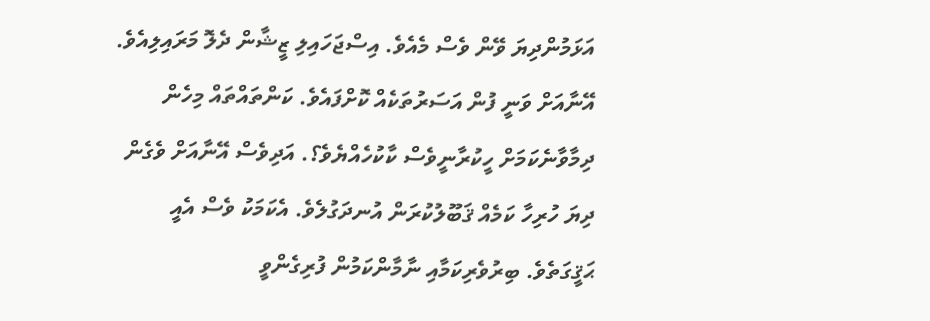އަޅަމުންދިޔަ ވޭން ވެސް މެއެވެ. އިސްޖަހައިލި ޒީޝާން ދެލޮ މަރައިލިއެވެ. އޭނާއަށް ވަނީ ފުން އަސަރުތަކެއް ކޮށްފައެވެ. ކަންތައްތައް މިހެން ދިމާވާނެކަމަށް ހީކުރާނީވެސް ކާކުހެއްޔެވެ؟. އަދިވެސް އޭނާއަށް ވެގެން ދިޔަ ހުރިހާ ކަމެއް ޤަބޫލުކުރަން އުނދަގުލެވެ. އެކަމަކު ވެސް އެއީ ޙަޤީގަތެވެ. ބިރުވެރިކަމާއި ނާމާންކަމުން ފުރިގެންވީ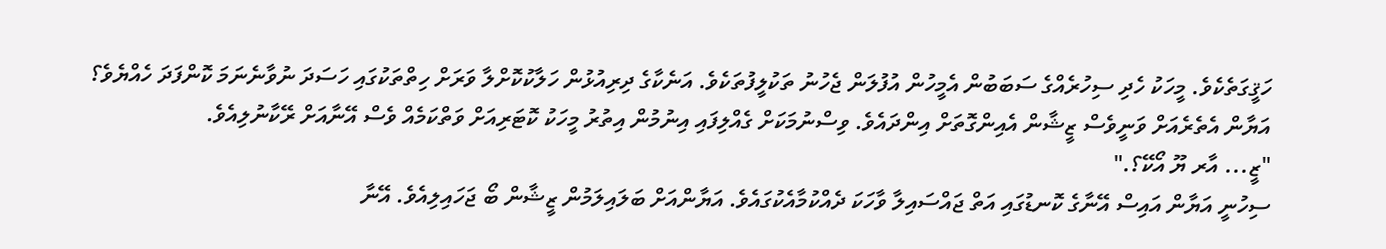ހަޤީގަތެކެވެ. މީހަކު ހެދި ސިހުރެއްގެ ސަބަބުން އެމީހުން އުފުލަން ޖެހުނު ތަކުލީފުތަކެވެ. އަނެކާގެ ދިރިއުޅުން ހަލާކުކޮށްލާ ވަރަށް ހިތްތަކުގައި ހަސަދަ ނުވާނެނަމަ ކޮންފަދަ ހެއްޔެވެ؟
އަޔާން އެތެރެއަށް ވަނީވެސް ޒީޝާން އެއިންގޮތަށް އިންދައެވެ. ވިސްނުމަކަށް ގެއްލިފައި އިނުމުން އިތުރު މީހަކު ކޮޓަރިއަށް ވަތްކަމެއް ވެސް އޭނާއަށް ރޭކާނުލިއެވެ.
"ޒީ... އާރ ޔޫ އޯކޭ؟."
ސިހުނީ އަޔާން އައިސް އޭނާގެ ކޮނޑުގައި އަތް ޖައްސައިލާ ވާހަކަ ދެއްކުމާއެކުގައެވެ. އަޔާންއަށް ބަލައިލަމުން ޒީޝާން ބޯ ޖަހައިލިއެވެ. އޭނާ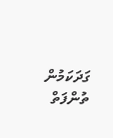ގަދަކަމުން ތުންފަތް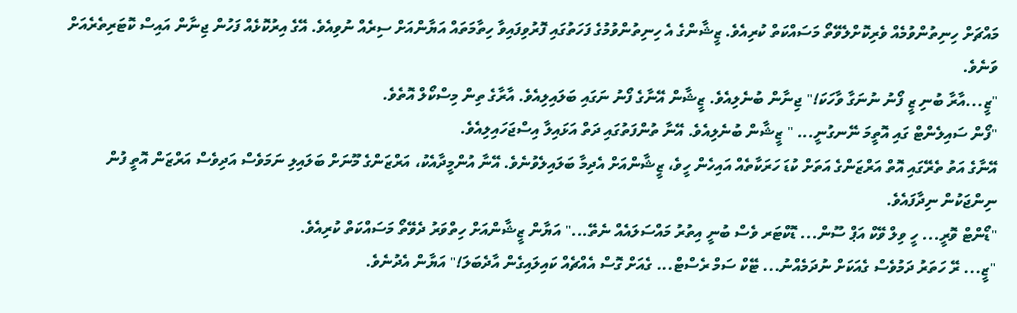މައްޗަށް ހިނިތުންވުމެއް ވެރިކޮށްލެވޭތޯ މަސައްކަތް ކުރިއެވެ. ޒީޝާންގެ އެ ހިނިތުންވުމުގެ ފަހަތުގައި ފޮރުވިފައިވާ ހިތާމަތައް އަޔާންއަށް ސިރެއް ނުވިއެވެ. އޭގެ އިރުކޮޅެއް ފަހުން ޖިނާން އައިސް ކޮޓަރިތެރެއަށް ވަނެވެ.
"ޒީ...އާރާ ބުނި ޒީ ފޯނު ނުނަގާ ވާހަކަ!" ޖިނާން ބުނެލިއެވެ. ޒީޝާން އޭނާގެ ފޯނު ނަގައި ބަލައިލިއެވެ. އާރާގެ ތިން މިސްކޯލް އޮތެވެ.
"ފޯން ސައިލެންޓް ގައި އޮތީމަ ނޭނގުނީ... " ޒީޝާން ބުނެލިއެވެ. އޭނާ ތުންފަތުގައި ދަތް އަޅައިލާ އިސްޖަހައިލިއެވެ.
އޭނާގެ އަތު ތެރޭގައި އޮތް އަރްޒަންގެ އަތަށް ކުޑަ ހަރަކާތެއް އައިހެން ހީވެ، ޒީޝާންއަށް އެދިމާ ބަލައިލެވުނެވެ. އޭނާ އުންމީދާއެކު، އަރްޒަންގެ މޫނަށް ބަލައިލި ނަމަވެސް އަދިވެސް އަރްޒަން އޮތީ ފުން ނިންޖަކުން ނިދާފައެވެ.
"ޑޯންޓް ވޮރީ... ހީ ވިލް ވޭކް އަޕް ސޫން... ޑޮކްޓަރ ވެސް ބުނީ އިތުރު މައްސަލައެއް ނެތޭ..." އަޔާން ޒީޝާންއަށް ހިތްވަރު ދެވޭތޯ މަސައްކަތް ކުރިއެވެ.
"ޒީ... ރޭ ހަތަރު ދަމުވެސް ގެއަކަށް ނުދަމެއްނު... ޓޭކް ސަމް ރެސްޓް... ގެއަށް ގޮސް އެއްޗެއް ކައިލައިގެން އާދެބަލަ!" އަޔާން އެދުނެވެ.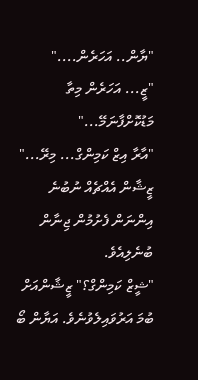"ޔާން.. އަހަރެން...."
"ޒީ... އަހަރެން މިތާ މަޑުކޮށްފާނަމޭ..."
"އާރާ އިޒް ކަމިންގް... މިރޭ..." ޒީޝާން އެއްޗެއް ނުބުނެ އިންނަން ފެށުމުން ޖިނާން ބުނެލިއެވެ.
"ޝީޒް ކަމިންގް؟" ޒީޝާންއަށް ބުމަ އަރުވައިލެވުނެވެ. އަޔާން ބޯ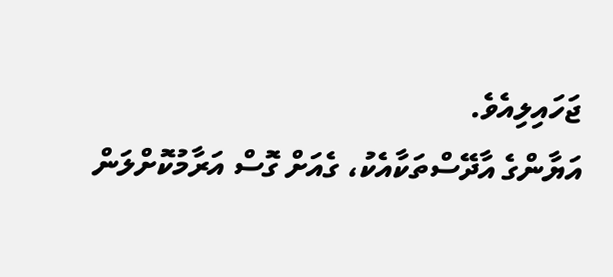ޖަހައިލިއެވެ.
އަޔާންގެ އާދޭސްތަކާއެކު، ގެއަށް ގޮސް އަރާމުކޮށްލަން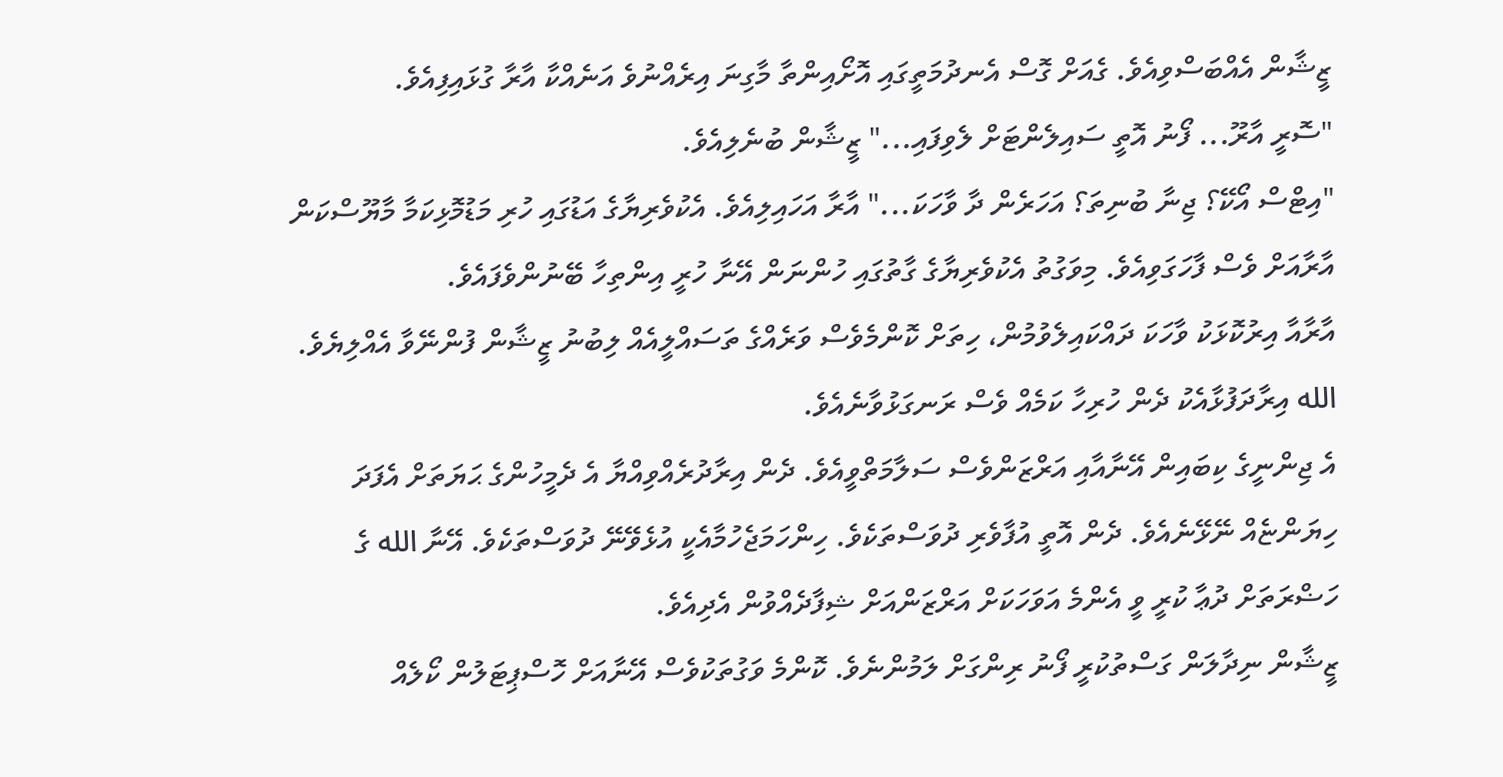ޒީޝާން އެއްބަސްވިއެވެ. ގެއަށް ގޮސް އެނދުމަތީގައި އޮށޯއިންތާ މާގިނަ އިރެއްނުވެ އަނެއްކާ އާރާ ގުޅައިފިއެވެ.
"ސޮރީ އާރޫ... ފޯނު އޮތީ ސައިލެންޓަށް ލެވިފައި..." ޒީޝާން ބުނެލިއެވެ.
"އިޓްސް އޯކޭ؟ ޖިނާ ބުނިތަ؟ އަހަރެން ދާ ވާހަކަ..." އާރާ އަހައިލިއެވެ. އެކުވެރިޔާގެ އަޑުގައި ހުރި މަޑުމޮޅިކަމާ މާޔޫސްކަން އާރާއަށް ވެސް ފާހަގަވިއެވެ. މިވަގުތު އެކުވެރިޔާގެ ގާތުގައި ހުންނަން އޭނާ ހުރީ އިންތިހާ ބޭނުންވެފައެވެ.
އާރާއާ އިރުކޮޅަކު ވާހަކަ ދައްކައިލެވުމުން، ހިތަށް ކޮންމެވެސް ވަރެއްގެ ތަސައްލީއެއް ލިބުނު ޒީޝާން ފުންނޭވާ އެއްލިޔެވެ. الله އިރާދަފުޅާއެކު ދެން ހުރިހާ ކަމެއް ވެސް ރަނގަޅުވާނެއެވެ.
އެ ޖިންނީގެ ކިބައިން އޭނާއާއި އަރްޒަންވެސް ސަލާމަތްވީއެވެ. ދެން އިރާދުރެއްވިއްޔާ އެ ދެމީހުންގެ ޙަޔަތަށް އެފަދަ ހިޔަންޏެއް ނޭޅޭނެއެވެ. ދެން އޮތީ އުފާވެރި ދުވަސްތަކެވެ. ހިންހަމަޖެހުމާއެކީ އުޅެވޭނޭ ދުވަސްތަކެވެ. އޭނާ الله ގެ ހަޟްރަތަށް ދުޢާ ކުރީ ވީ އެންމެ އަވަހަކަށް އަރްޒަންއަށް ޝިފާދެއްވުން އެދިއެވެ.
ޒީޝާން ނިދާލަން ގަސްތުކުރީ ފޯނު ރިންގަށް ލަމުންނެވެ. ކޮންމެ ވަގުތަކުވެސް އޭނާއަށް ހޮސްޕިޓަލުން ކޯލެއް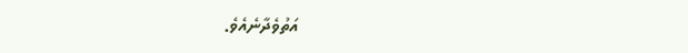އަތުވެދާނެއެވެ.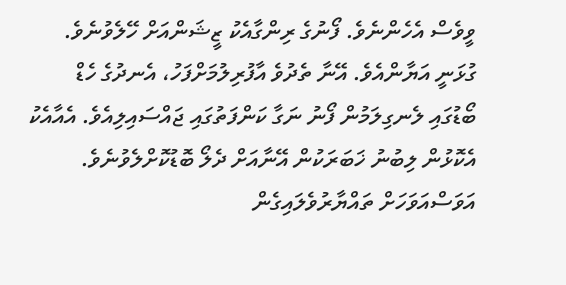ވީވެސް އެހެންނެވެ. ފޯނުގެ ރިންގާއެކު ޒީޝަންއަށް ހޭލެވުނެވެ. ގުޅަނީ އަޔާންއެވެ. އޭނާ ތެދުވެ އާފުރިލުމަށްފަހު، އެނދުގެ ހެޑް ބޯޑުގައި ލެނގިލަމުން ފޯނު ނަގާ ކަންފަތުގައި ޖައްސައިލިއެވެ. އެއާއެކު އެކޮޅުން ލިބުނު ޚަބަރަކުން އޭނާއަށް ދެލޯ ބޮޑުކޮށްލެވުނެވެ. އަވަސްއަވަހަށް ތައްޔާރުވެލައިގެން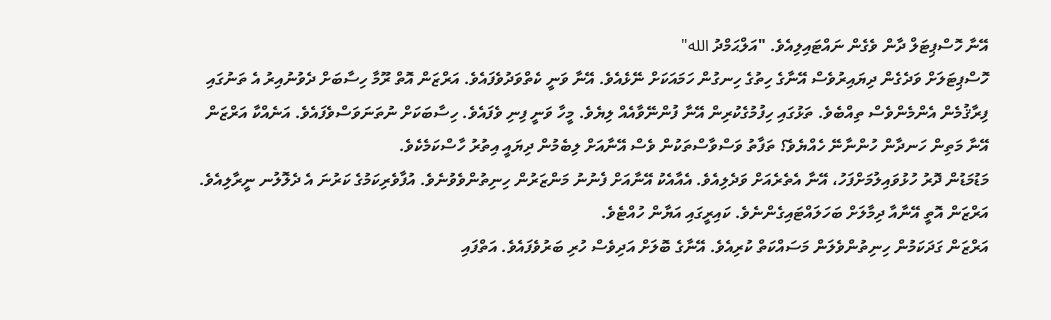އޭނާ ހޮސްޕިޓަލް ދާން ވެގެން ނައްޓައިލިއެވެ. "އަލްޙަމްދު الله"
ހޮސްޕިޓަލަށް ވަދެގެން ދިޔައިރުވެސް އޭނާގެ ހިތުގެ ހިނގުން ހަމައަކަށް ނޭޅެއެވެ. އޭނާ ވަނީ ކެތްވަދުވެފައެވެ. އަރްޒަން އޮތް ރޫމާ ހިސާބަށް ދެވުނުއިރު އެ ތަނުގައި ފިރާޤުމެން އެންމެންވެސް ތިއްބެވެ. ތަޅުގައި ހިފުމުގެކުރިން އޭނާ ފުންނޭވާއެއް ލިޔެވެ. މީހާ ވަނީ ފިނި ވެފައެވެ. ހިސާބަކަށް ނުތަނަވަސްވެފައެވެ. އަނެއްކާ އަރްޒަން އޭނާ މަތިން ހަނދާން ހުންނާނޭ ހެއްޔެވެ؟ ތަފާތު ވަސްވާސްތަކުން ވެސް އޭނާއަށް ލިބެމުން ދިޔައީ އިތުރު ހާސްކަމެކެވެ.
މަޑުމަޑުން ދޮރު ހުޅުވައިލުމަށްފަހު، އޭނާ އެތެރެއަށް ވަދެލިއެވެ. އެއާއެކު އޭނާއަށް ފެނުނު މަންޒަރުން ހިނިތުންވެވުނެވެ. އުފާވެރިކަމުގެ ކަރުނަ އެ ދެލޮލުނ ނީރާލިއެވެ. އަރްޒަން އޮތީ އޭނާއާ ދިމާލަށް ބަހަލައްޓައިގެންނެވެ. ކައިރީގައި އަޔާން ހުއްޓެވެ.
އަރްޒަން ގަދަކަމުން ހިނިތުންވެލަން މަސައްކަތް ކުރިއެވެ. އޭނާގެ ބޮލަށް އަދިވެސް ހުރި ބަރުވެފައެވެ. އަތްފައި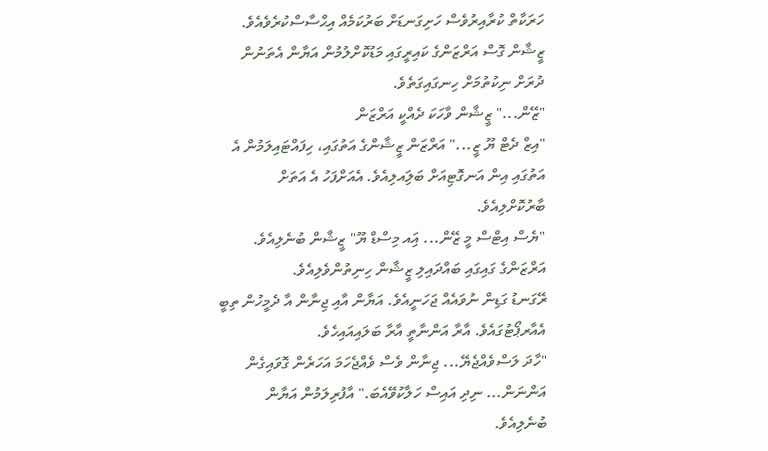ހަރަކާތް ކުރާއިރުވެސް ހަށިގަނޑަށް ބަރުކަމެއް އިޙްސާސްކުރެވެއެވެ. ޒީޝާން ގޮސް އަރްޒަންގެ ކައިރީގައި މަޑުކޮށްލުމުން އަޔާން އެތަނުން ދުރަށް ނިކުތުމަށް ހިނގައިގަތެވެ.
"ޒޭން..." ޒީޝާން ވާހަކަ ދެއްކީ އަރްޒަން
"އިޒް ދެޓް ޔޫ ޒީ..." އަރްޒަން ޒީޝާންގެ އަތުގައި، ހިފައްޓައިލަމުން އެ އަތުގައި އިން އަނގޮޓިއަށް ބަލަިއލިއެވެ. އެއަށްފަހު އެ އަތަށް ބާރުކޮށްލިއެވެ.
"ޔެސް އިޓްސް މީ ޒޭން... އަިއ މިސްޑް ޔޫ" ޒީޝާން ބުނެލިއެވެ. އަރްޒަންގެ ގައިގައި ބައްދައިލި ޒީޝާން ހިނިތުންވެލިއެވެ.
ރޭގަނޑު ގަޑިން ނުވައެއް ޖަހަނީއެވެ. އަޔާން އާއި ޖިނާން އާ ދެމީހުން ތިބީ އެއާރޕޯޓުގައެވެ. އާރާ އަންނާތީ އާރާ ބަލައިއައިހެވެ.
"ހާދަ ލަސްވެއްޖެޔޭ... ޖިނާން ވެސް ވެއްޖެހަމަ އަހަރެން ގޮވައިގެން އަންނަން... ނިދި އައިސް ހަލާކުވޭއެބަ." އާފުރިލަމުން އަޔާން ބުނެލިއެވެ.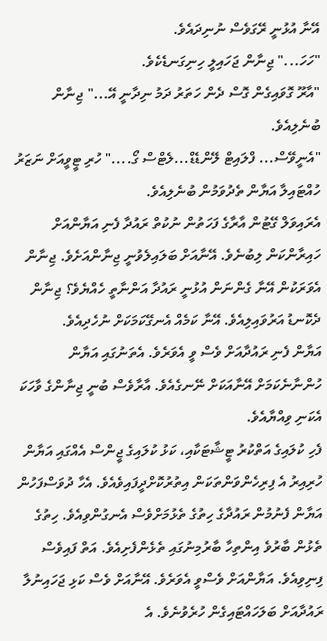އޭނާ އުޅުނީ ރޭގަވެސް ނުނިދައެވެ.
"ހަހަ..." ޖިނާން ޖަހައިލީ ހިނިގަނޑެކެވެ.
"އާރޫ ގޮވައިގެން ގޮސް ދެން ހަތަރު ދަމު ނިދާނީ އޭ..." ޖިނާން ބުނެލިއެވެ.
"އެނީވޭސް... ފްލައިޓް ލޭންޑެޑް...ލެޓްސް ގޯ...." ހުރި ޓީވީއަށް ނަޒަރު ހުއްޓައިލާ އަޔާން ތެދުވަމުން ބުނެލިއެވެ.
އެރައިވަލް ގޭޓުން އާރާގެ ފަހަތުން ނުކުތް ރައުދާ ފެނި އަޔާންއަށް ހައިރާންކަން ލިބުނެވެ. އޭނާއަށް ބަލައިލެވުނީ ޖިނާންއަށެވެ. ޖިނާން އެވަރަކުން އޭނާ ގެންނަން އުޅުނީ ރައުދާ އަންނާތީ ހެއްޔެވެ؟ ޖިނާން ދެކޮނޑު އަރުވައިލިއެވެ. އޭނާ ކަމެއް އެނގޭކަމަކަށް ނުހެދިއެވެ.
އަޔާން ފެނި ރައުދާއަށް ވެސް ވީ އެވަރެވެ. އެތަނުގައި އަޔާން ހުންނާނެކަމަށް އޭނާއަކަށް ނޭނގެއެވެ. އާރާވެސް ބުނީ ޖިނާންގެ ވާހަކަ އެކަނި ވިއްޔާއެވެ.
ފެހި ކުލައިގެ އަތްކުރު ޓީޝާޓަކާއި، ކަޅު ކުލައިގެ ޖީންސް އެއްގައި އަޔާން ހުރިއިރު އެ ފިރިހެންވަންތަކަން އިތުރުކޮށްދީފައިވެއެވެ. އެހާ ދުވަސްފަހުން އަޔާން ފެނުމުން ރައުދާގެ ހިތުގެ ތެޅުމަށްވެސް އެނގުންވިއެވެ. ހިތުގެ ތެޅުން ބާރުވެ އިންތިހާ ބާރުމިނުގައި ތެޅެންފެށިއެވެ. އަތް ފައިވެސް ފިނިވިއެވެ. އަޔާންއަށް ވެސްވީ އެވަރެވެ. އޭނާއަށް ވެސް ކަޅި ޖަހައިނުލާ ރައުދާއަށް ބަލަހައްޓައިގެން ހުރެވުނެވެ. އެ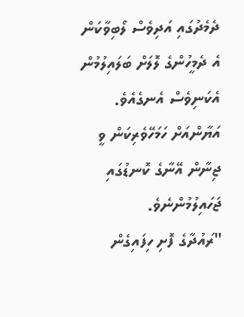ދެމެދުގައި އަދިވެސް ލޯބިވާކަން އެ ދެމީހުންގެ ލޮލަށް ބަލައިލުމުން އެކަނިވެސް އެނގެއެވެ.
އަޔާންއަށް ހަމަހޭވެރިކަން ވީ ޖިނާން އޭނާގެ ކޮނޑުގައި ޖަހައިލުމުންނެވެ.
"ރައުދާގެ ފޮށި ހިފައިގެން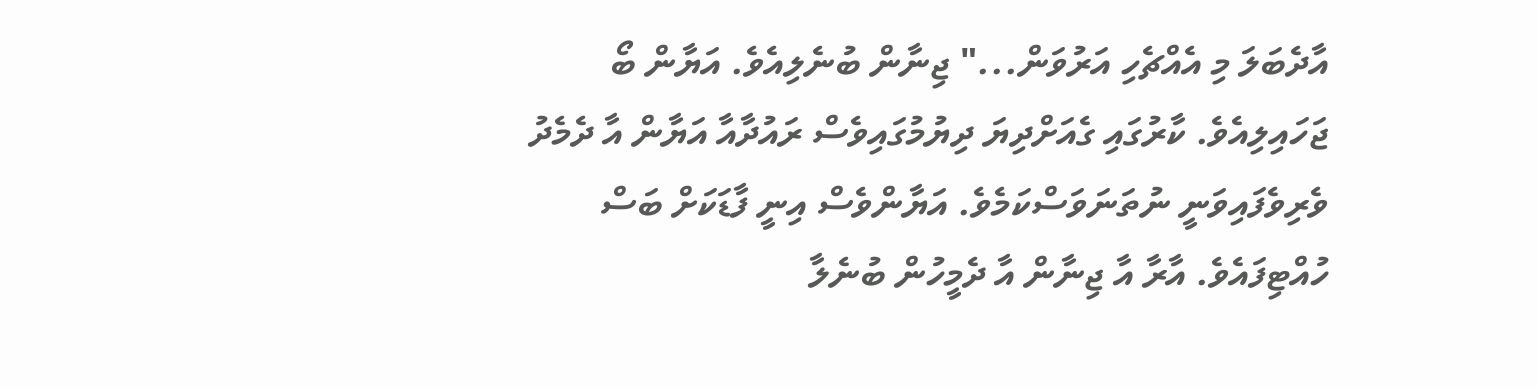އާދެބަލަ މި އެއްޗެހި އަރުވަން..." ޖިނާން ބުނެލިއެވެ. އަޔާން ބޯ ޖަހައިލިއެވެ. ކާރުގައި ގެއަށްދިޔަ ދިޔުމުގައިވެސް ރައުދާއާ އަޔާން އާ ދެމެދު ވެރިވެފައިވަނީ ނުތަނަވަސްކަމެވެ. އަޔާންވެސް އިނީ ފާޑަކަށް ބަސް ހުއްޓިފައެވެ. އާރާ އާ ޖިނާން އާ ދެމީހުން ބުނެލާ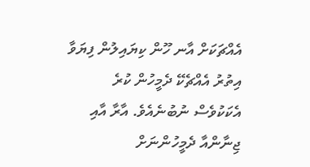އެއްޗަކަށް އާނ ހޫން ކިޔައިލުން ފިޔަވާ އިތުރު އެއްޗެކޭ ދެމީހުން ކުރެ އެކަކުވެސް ނުބުނެއެވެ. އާރާ އާއި ޖިނާންއާ ދެމީހުންނަށް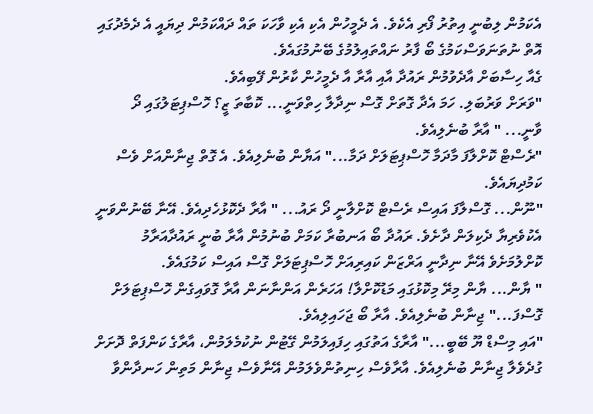އެކަމުން ލިބުނީ އިތުރު ފޯރި އެކެވެ. އެ ދެމީހުން އެކި އެކި ވާހަކަ ތައް ދައްކަމުން ދިޔައީ އެ ދެމެދުގައި އޮތް ނުތަނަވަސްކަމުގެ ބޯ ފާރު ނައްތައިލުމުގެ ބޭނުމުގައެވެ.
ގެއާ ހިސާބަށް އާދެވުމުން ރައުދާ އާއި އާރާ އާ ދެމީހުން ކާރުން ފޭބިއެވެ.
"ވަރަށް ވަރުބަލި. ހަމަ އެދާ ގޮތަށް ގޮސް ނިދާލާ ހިތްވަނީ... ކޮބާތަ ޒީ؟ ހޮސްޕިޓަލުގައި ދޯ ވާނީ... " އާރާ ބުނެލިއެވެ.
"ރެސްޓް ކޮށްލާފަ މާދަމާ ހޮސްޕިޓަލަށް ދަމާ..." އަޔާން ބުނެލިއެވެ. އެ ގޮތް ޖިނާންއަށް ވެސް ކަމުދިޔައެވެ.
"ނޫން... ގޮސްލާފަ އައިސް ރެސްޓް ކޮށްލާނީ ދޯ ރައު... " އާރާ ދެކޮޅުހެދިއެވެ. އޭނާ ބޭނުންވަނީ އެކުވެރިޔާ ދެކިލަން ދާށެވެ. ރައުދާ ބޯ އަނބުރާ ކަމަށް ބުނުމުން އާރާ ބުނީ ރައުދާއަރާމު ކޮށްލުމަށެވެ އޭނާ ނިދާނީ އަރްޒަން ކައިރިއަށް ހޮސްޕިޓަލަށް ގޮސް އައިސް ކަމުގައެވެ.
" ޔާން... ޔާން މިރޭ މިކޮޅުގައި މަޑުކޮށްލާ! އަހަރެން އަންނާނަން އާރާ ގޮވައިގެން ހޮސްޕިޓަލަށް ގޮސްފަ..." ޖިނާން ބުނެލިއެވެ. އާރާ ބޯ ޖަހައިލިއެވެ.
"އައި މިސްޑް ޔޫ ބޭބީ..." އާރާގެ އަތުގައި ހިފައިލަމުން ގޭޓުން ނުކުމެލަމުން، އާރާގެ ކަންފަތް ދޮށަށް ގުދެވެލާ ޖިނާން ބުނެލިއެވެ. އާރާވެސް ހިނިތުންވެލަމުން އޭނާވެސް ޖިނާން މަތިން ހަނދާންވާ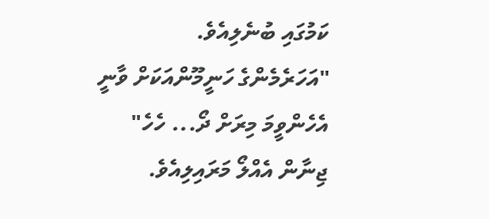ކަމުގައި ބުނެލިއެވެ.
"އަހަރެމެންގެ ހަނީމޫންއަކަށް ވާނީ އެހެންވީމަ މިރަށް ދޯ... ހެހެ" ޖިނާން އެއްލޯ މަރައިލިއެވެ.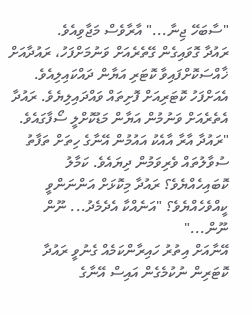"ސާބަހޭ ޖިނާ..." އާރާވެސް މަޖާވިއެވެ.
ރައުދާ ގޮވައިގެން ގޭތެރެއަށް ވަނުމަށްފަހު، ރައުދާއަށް ޚާއްސަކޮށްފައިވާ ކޮޓަރި އަޔާން ދައްކައިލިއެވެ. އެއަށްފަހު ކޮޓަރިއަށް ފޮށިތައް ވައްދައިލިޔެވެ. ރައުދާ އެތެރެއަށް ވަނުމުން އަޔާން މަޑުކޮށްލީ ސޯފާގައެވެ.
"ރައުދާ އާރާ އާއެކު އައުމުން އޭނާގެ ހިތަށް ތަފާތު ސުވާލުތައް ވެރިވަމުން ދިޔައެވެ. ކަމާލު ކޮބައިހެއްޔެވެ؟ ރައުދާ މިކޮޅަށް އަންނަންވީ ކީއްވެހެއްޔެވެ؟ "އަނެއްކާ އެދެމެދު... ނޫން ނޫން..."
އޭނާއަށް އިތުރު ހައިރާންކަމެއް ގެނުވީ ރައުދާ ކޮޓަރިން ނުކުމެގެން އައިސް އޭނާގެ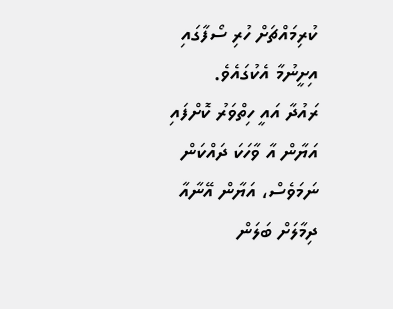ކުރިމައްޗަށް ހުރި ސޯފާގައި އިށީނުމާ އެކުގައެވެ.
ރައުދާ އައީ ހިތްވަރު ކޮށްފައި އަޔާން އާ ވާހަކަ ދައްކަން ނަމަވެސް، އަޔާން އޭނާއާ ދިމާލަށް ބަލަން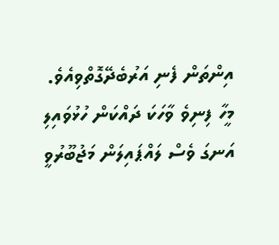އިންތަން ފެނި އަރުބެދޭގޮތްވިއެވެ. މީހާ ފިނިވެ ވާހަކަ ދައްކަން ހުޅުވައިލި އަނގަ ވެސް ލައްޕައިލަން މަޖުބޫރުވީ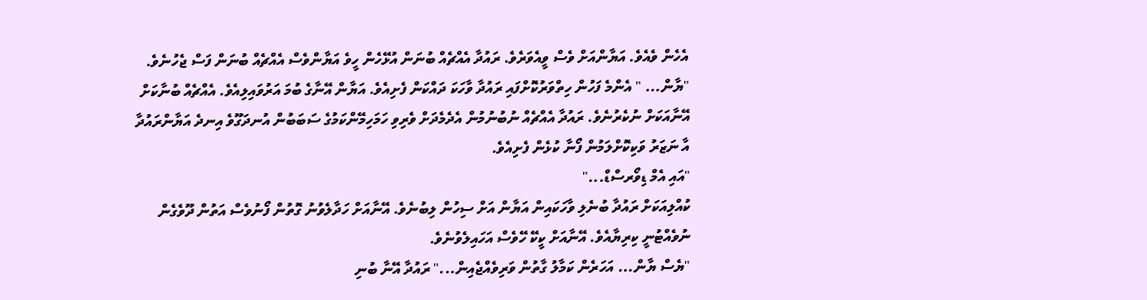އެހެން ވެއެވެ. އަޔާންއަށް ވެސް ވީއެވަރެވެ. ރައުދާ އެއްޗެއް ބުނަން އުޅޭހެން ހީވެ އަޔާންވެސް އެއްޗެއް ބުނަން ފަސް ޖެހުނެވެ.
"ޔާން... " އެންމެ ފަހުން ހިތްވަރުކޮށްފައި ރައުދާ ވާހަކަ ދައްކަން ފެށިއެވެ. އަޔާން އޭނާގެ ބުމަ އަރުވައިލިއެވެ. އެއްޗެއް ބުނާކަށް އޭނާއަކަށް ނުކެރުނެވެ. ރައުދާ އެއްޗެއް ނުބުނުމުން އެދެމެދަށް ވެރިވި ހަމަހިމޭންކަމުގެ ސަބަބުން އުނދަގޫވެ އިނދެ އަޔާންރައުދާ އާ ނަޒަރު ވަކިކޮށްލަމުން ފޯނާ ކުޅެން ފެށިއެވެ.
"އައި އެމް ޑިވޯރސްޑް..."
ކުއްލިއަކަށް ރައުދާ ބުނެލި ވާހަކައިން އަޔާން އަށް ސިހުން ލިބުނެވެ. އޭނާއަށް ހަދާލެވުނު ގޮތުން ފޯނުވެސް އަތުން ދޫވެގެން ނުވެއްޓުނީ ކިރިޔާއެވެ. އޭނާއަށް ކީކޭ ހޭވެސް އަހައިލެވުނެވެ.
"ޔެސް ޔާން... އަހަރެން ކަމާލު ގާތުން ވަރިވެއްޖެއިން..." ރައުދާ އޭނާ ބުނި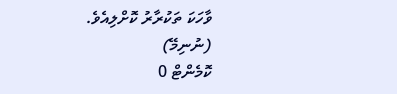ވާހަކަ ތަކުރާރު ކޮށްލިއެވެ.
(ނުނިމޭ)
ކޮމެންޓް 0